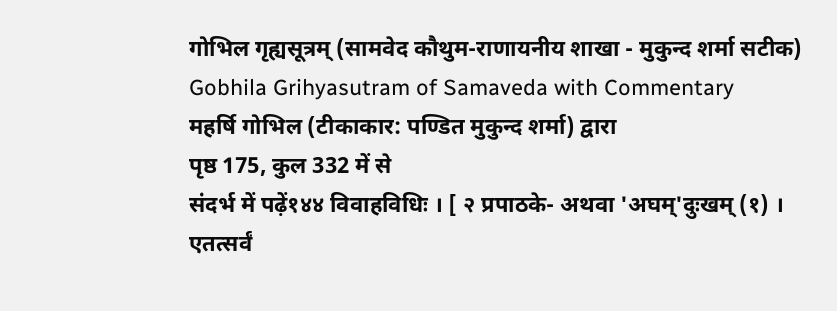गोभिल गृह्यसूत्रम् (सामवेद कौथुम-राणायनीय शाखा - मुकुन्द शर्मा सटीक)
Gobhila Grihyasutram of Samaveda with Commentary
महर्षि गोभिल (टीकाकार: पण्डित मुकुन्द शर्मा) द्वारा
पृष्ठ 175, कुल 332 में से
संदर्भ में पढ़ें१४४ विवाहविधिः । [ २ प्रपाठके- अथवा 'अघम्'दुःखम् (१) । एतत्सर्वं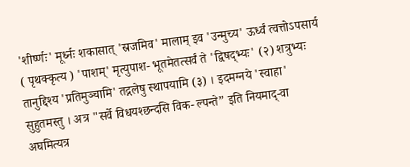'शीर्ष्णः' मूर्ध्नः शकासात् 'स्रजमिव' मालाम् इव 'उन्मुच्य' ऊर्ध्वं त्वत्तोऽपसार्य ( पृथक्कृत्य ) 'पाशम्' मृत्युपाश- भूतमेतत्सर्वं ते 'द्विषद्भ्यः' (२) शत्रुभ्यः तानुद्दिश्य 'प्रतिमुञ्चामि' तद्गलेषु स्थापयामि (३) । इदमग्नये 'स्वाहा' सुहुतमस्तु । अत्र "सर्वे विधयश्छन्दसि विक- ल्पन्ते” इति नियमाद्-वा अघमित्यत्र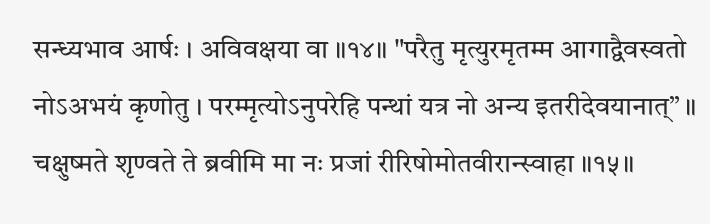सन्ध्यभाव आर्षः । अविवक्षया वा ॥१४॥ "परैतु मृत्युरमृतम्म आगाद्वैवस्वतो नोऽअभयं कृणोतु । परम्मृत्योऽनुपरेहि पन्थां यत्र नो अन्य इतरीदेवयानात्” ॥ चक्षुष्मते शृण्वते ते ब्रवीमि मा नः प्रजां रीरिषोमोतवीरान्स्वाहा ॥१५॥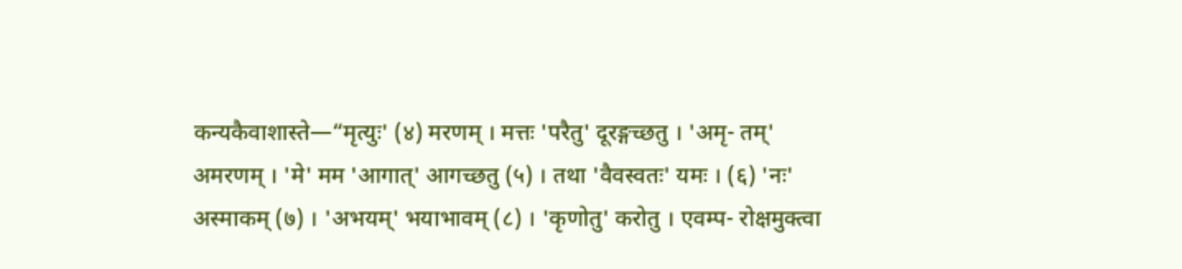कन्यकैवाशास्ते—“मृत्युः' (४) मरणम् । मत्तः 'परैतु' दूरङ्गच्छतु । 'अमृ- तम्' अमरणम् । 'मे' मम 'आगात्' आगच्छतु (५) । तथा 'वैवस्वतः' यमः । (६) 'नः' अस्माकम् (७) । 'अभयम्' भयाभावम् (८) । 'कृणोतु' करोतु । एवम्प- रोक्षमुक्त्वा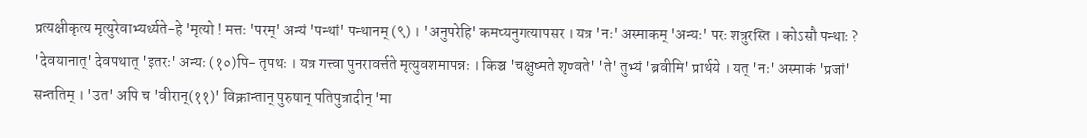प्रत्यक्षीकृत्य मृत्युरेवाभ्यर्थ्यते-हे 'मृत्यो ! मत्तः 'परम्' अन्यं 'पन्थां' पन्थानम् (९) । 'अनुपरेहि' कमप्यनुगत्यापसर । यत्र 'नः' अस्माकम् 'अन्यः' परः शत्रुरस्ति । कोऽसौ पन्थाः ? 'देवयानात्' देवपथात् 'इतरः' अन्यः (१०)पि- तृपथः । यत्र गत्त्वा पुनरावर्त्तते मृत्युवशमापन्नः । किञ्च 'चक्षुष्मते शृण्वते' 'ते' तुभ्यं 'ब्रवीमि' प्रार्थये । यत् 'नः' अस्माकं 'प्रजां' सन्ततिम् । 'उत' अपि च 'वीरान्(११)' विक्रान्तान् पुरुषान् पतिपुत्रादीन् 'मा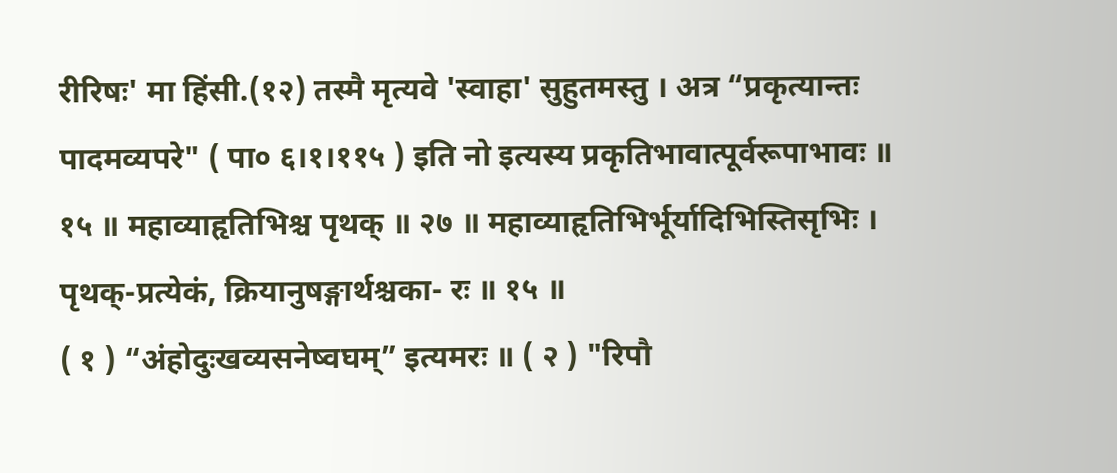रीरिषः' मा हिंसी.(१२) तस्मै मृत्यवे 'स्वाहा' सुहुतमस्तु । अत्र “प्रकृत्यान्तः पादमव्यपरे" ( पा० ६।१।११५ ) इति नो इत्यस्य प्रकृतिभावात्पूर्वरूपाभावः ॥ १५ ॥ महाव्याहृतिभिश्च पृथक् ॥ २७ ॥ महाव्याहृतिभिर्भूर्यादिभिस्तिसृभिः । पृथक्-प्रत्येकं, क्रियानुषङ्गार्थश्चका- रः ॥ १५ ॥
( १ ) “अंहोदुःखव्यसनेष्वघम्” इत्यमरः ॥ ( २ ) "रिपौ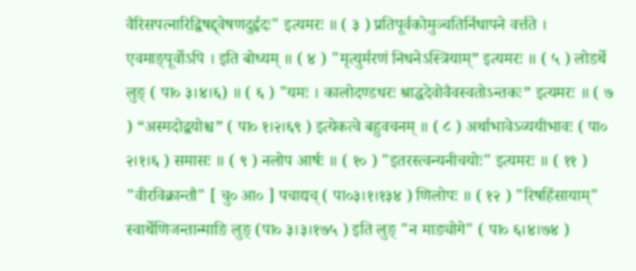वैरिसपत्नारिद्विषद्द्वेषणदुर्हृदः" इत्यमरः ॥ ( ३ ) प्रतिपूर्वकोमुञ्चतिर्निधापने वर्त्तते । एवमाङ्पूर्वोऽपि । इति बोध्यम् ॥ ( ४ ) "मृत्युर्मरणं निधनेऽस्त्रियाम्” इत्यमरः ॥ ( ५ ) लोडर्थे लुङ् ( पा० ३।४।६) ॥ ( ६ ) "यमः । कालोदण्डधरः श्राद्धदेवोवैवस्वतोऽन्तकः” इत्यमरः ॥ ( ७ ) “अस्मदोद्वयोश्च” ( पा० १।२।६९ ) इत्येकत्वे बहुवचनम् ॥ ( ८ ) अर्थाभावेऽव्ययीभावः ( पा० २।१।६ ) समासः ॥ ( ९ ) नलोप आर्षः ॥ ( १० ) "इतरस्त्वन्यनीचयोः" इत्यमरः ॥ ( ११ ) "वीरविक्रान्तौ" [ चु० आ० ] पचाद्यच् ( पा०३।१।१३४ ) णिलोपः ॥ ( १२ ) "रिषहिंसायाम्" स्वार्थेणिजन्तान्माङि लुङ् (पा० ३।३।१७५ ) इति लुङ् "न माङ्योगे" ( पा० ६।४।७४ )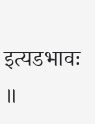इत्यडभावः ॥